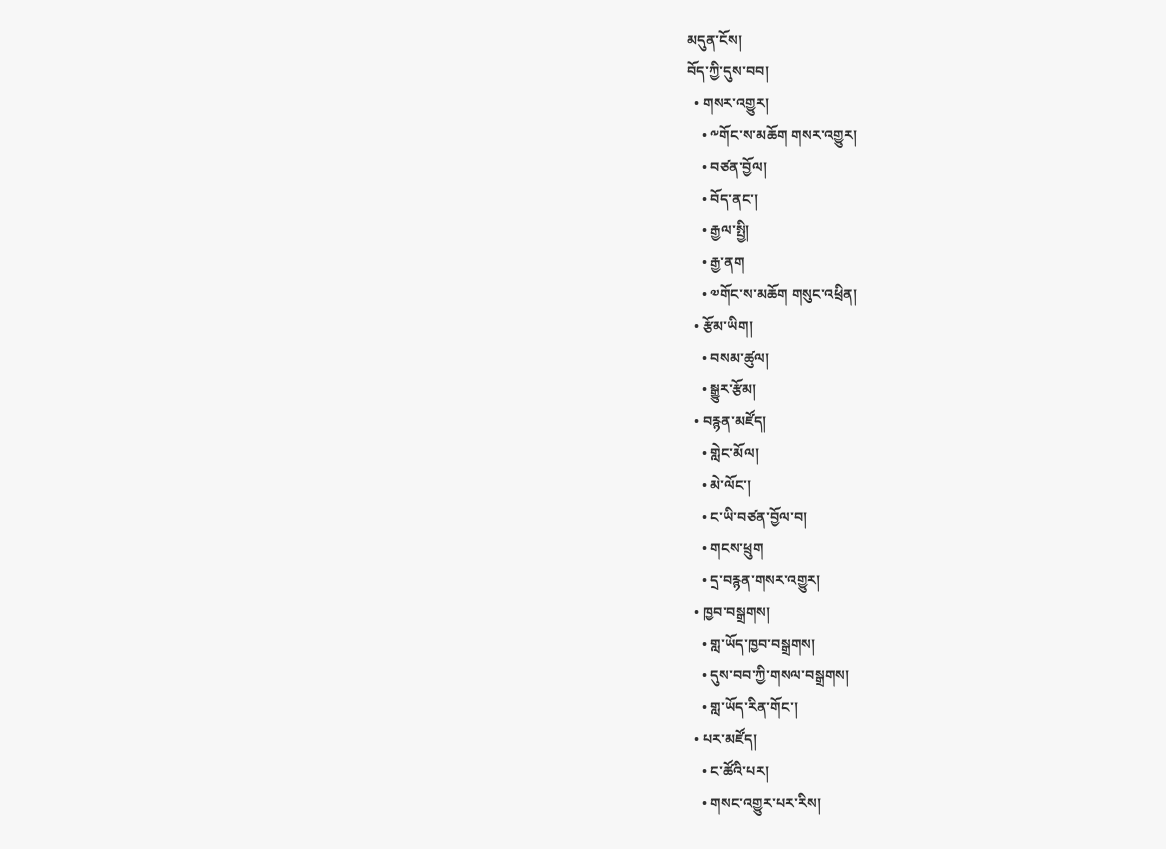མདུན་ངོས།
བོད་ཀྱི་དུས་བབ།
  • གསར་འགྱུར།
    • ༸གོང་ས་མཆོག གསར་འགྱུར།
    • བཙན་བྱོལ།
    • བོད་ནང་།
    • རྒྱལ་སྤྱི།
    • རྒྱ་ནག
    • ༧གོང་ས་མཆོག གསུང་འཕྲིན།
  • རྩོམ་ཡིག།
    • བསམ་ཚུལ།
    • སྒྱུར་རྩོམ།
  • བརྙན་མཛོད།
    • གླེང་མོལ།
    • མེ་ལོང་།
    • ང་ཡི་བཙན་བྱོལ་བ།
    • གངས་ཕྲུག
    • དྲ་བརྙན་གསར་འགྱུར།
  • ཁྱབ་བསྒྲགས།
    • གླ་ཡོད་ཁྱབ་བསྒྲགས།
    • དུས་བབ་ཀྱི་གསལ་བསྒྲགས།
    • གླ་ཡོད་རིན་གོང་།
  • པར་མཛོད།
    • ང་ཚོའི་པར།
    • གསང་འགྱུར་པར་རིས།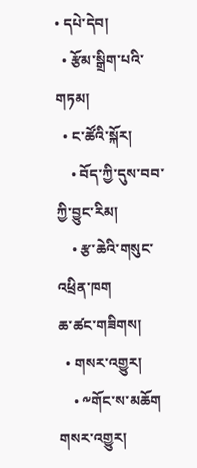• དཔེ་དེབ།
  • རྩོམ་སྒྲིག་པའི་གཏམ།
  • ང་ཚོའི་སྐོར།
    • བོད་ཀྱི་དུས་བབ་ཀྱི་བྱུང་རིམ།
    • རྩ་ཆེའི་གསུང་འཕྲིན་ཁག
ཆ་ཚང་གཟིགས།
  • གསར་འགྱུར།
    • ༸གོང་ས་མཆོག གསར་འགྱུར།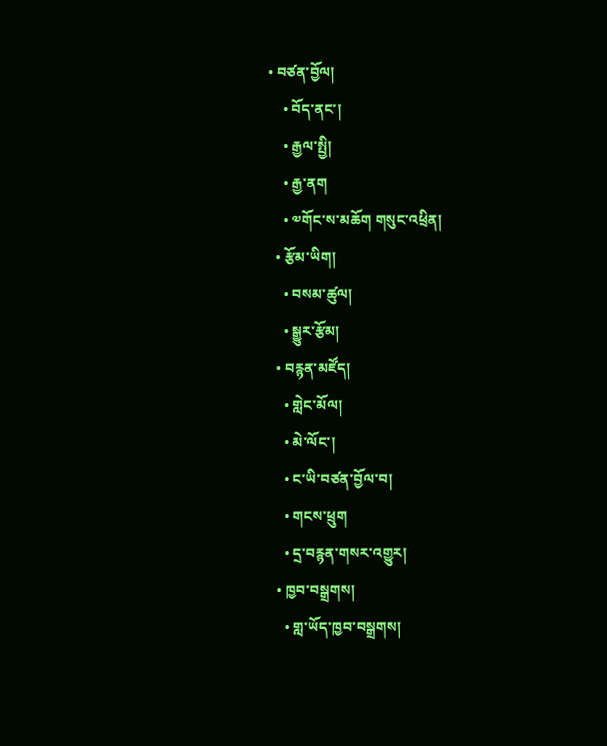• བཙན་བྱོལ།
    • བོད་ནང་།
    • རྒྱལ་སྤྱི།
    • རྒྱ་ནག
    • ༧གོང་ས་མཆོག གསུང་འཕྲིན།
  • རྩོམ་ཡིག།
    • བསམ་ཚུལ།
    • སྒྱུར་རྩོམ།
  • བརྙན་མཛོད།
    • གླེང་མོལ།
    • མེ་ལོང་།
    • ང་ཡི་བཙན་བྱོལ་བ།
    • གངས་ཕྲུག
    • དྲ་བརྙན་གསར་འགྱུར།
  • ཁྱབ་བསྒྲགས།
    • གླ་ཡོད་ཁྱབ་བསྒྲགས།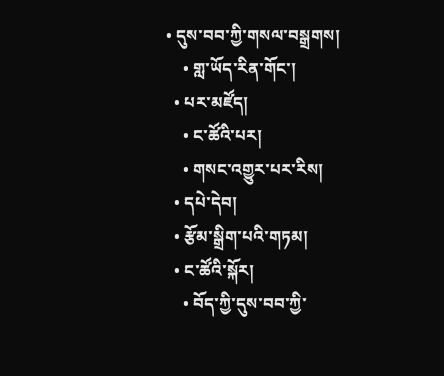• དུས་བབ་ཀྱི་གསལ་བསྒྲགས།
    • གླ་ཡོད་རིན་གོང་།
  • པར་མཛོད།
    • ང་ཚོའི་པར།
    • གསང་འགྱུར་པར་རིས།
  • དཔེ་དེབ།
  • རྩོམ་སྒྲིག་པའི་གཏམ།
  • ང་ཚོའི་སྐོར།
    • བོད་ཀྱི་དུས་བབ་ཀྱི་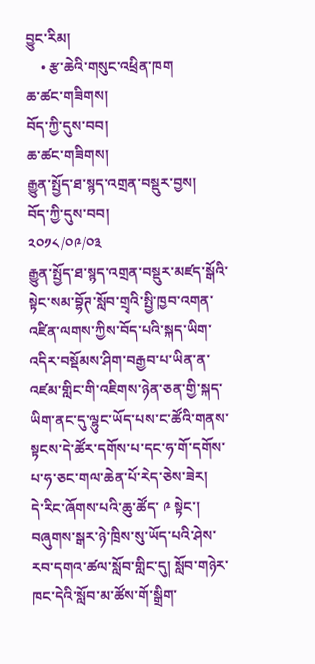བྱུང་རིམ།
    • རྩ་ཆེའི་གསུང་འཕྲིན་ཁག
ཆ་ཚང་གཟིགས།
བོད་ཀྱི་དུས་བབ།
ཆ་ཚང་གཟིགས།
རྒྱུན་སྤྱོད་ཐ་སྙད་འགྲན་བསྡུར་བྱས།
བོད་ཀྱི་དུས་བབ།
༢༠༡༨/༠༩/༠༣
རྒྱུན་སྤྱོད་ཐ་སྙད་འགྲན་བསྡུར་མཛད་སྒོའི་སྟེང་སམ་བྷོཊ་སློབ་གྲྭའི་སྤྱི་ཁྱབ་འགན་འཛིན་ལགས་ཀྱིས་བོད་པའི་སྐད་ཡིག་འདིར་བསྡོམས་ཤིག་བརྒྱབ་པ་ཡིན་ན་འཛམ་གླིང་གི་འཇིགས་ཉེན་ཅན་གྱི་སྐད་ཡིག་ནང་དུ་ལྷུང་ཡོད་པས་ང་ཚོའི་གནས་སྟངས་དེ་ཚོར་དགོས་པ་དང་ཧ་གོ་དགོས་པ་ཧ་ཅང་གལ་ཆེན་པོ་རེད་ཅེས་ཟེར།
དེ་རིང་ཞོགས་པའི་ཆུ་ཚོད་ ༩ སྟེང་། བཞུགས་སྒར་ཉེ་ཁྲིས་སུ་ཡོད་པའི་ཤེས་རབ་དགའ་ཚལ་སློབ་གླིང་དུ། སློབ་གཉེར་ཁང་དེའི་སློབ་མ་ཚོས་གོ་སྒྲིག་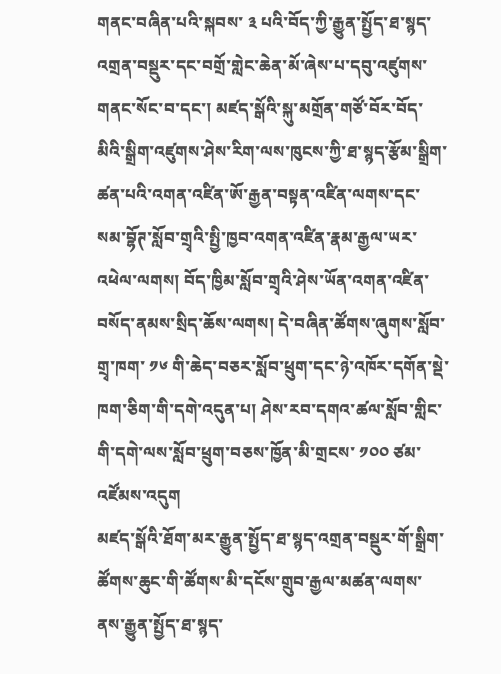གནང་བཞིན་པའི་སྐབས་ ༣ པའི་བོད་ཀྱི་རྒྱུན་སྤྱོད་ཐ་སྙད་འགྲན་བསྡུར་དང་བགྲོ་གླེང་ཆེན་མོ་ཞེས་པ་དབུ་འཛུགས་གནང་སོང་བ་དང་། མཛད་སྒོའི་སྐུ་མགྲོན་གཙོ་བོར་བོད་མིའི་སྒྲིག་འཛུགས་ཤེས་རིག་ལས་ཁུངས་ཀྱི་ཐ་སྙད་རྩོམ་སྒྲིག་ཚན་པའི་འགན་འཛིན་ཨོ་རྒྱན་བསྟན་འཛིན་ལགས་དང་སམ་བྷོཊ་སློབ་གྲྭའི་སྤྱི་ཁྱབ་འགན་འཛིན་རྣམ་རྒྱལ་ཡར་འཕེལ་ལགས། བོད་ཁྱིམ་སློབ་གྲྭའི་ཤེས་ཡོན་འགན་འཛིན་བསོད་ནམས་སྲིད་ཆོས་ལགས། དེ་བཞིན་ཚོགས་ཞུགས་སློབ་གྲྭ་ཁག་ ༡༦ གི་ཆེད་བཅར་སློབ་ཕྲུག་དང་ཉེ་འཁོར་དགོན་སྡེ་ཁག་ཅིག་གི་དགེ་འདུན་པ། ཤེས་རབ་དགའ་ཚལ་སློབ་གླིང་གི་དགེ་ལས་སློབ་ཕྲུག་བཅས་ཁྱོན་མི་གྲངས་ ༡༠༠ ཙམ་འཛོམས་འདུག
མཛད་སྒོའི་ཐོག་མར་རྒྱུན་སྤྱོད་ཐ་སྙད་འགྲན་བསྡུར་གོ་སྒྲིག་ཚོགས་ཆུང་གི་ཚོགས་མི་དངོས་གྲུབ་རྒྱལ་མཚན་ལགས་ནས་རྒྱུན་སྤྱོད་ཐ་སྙད་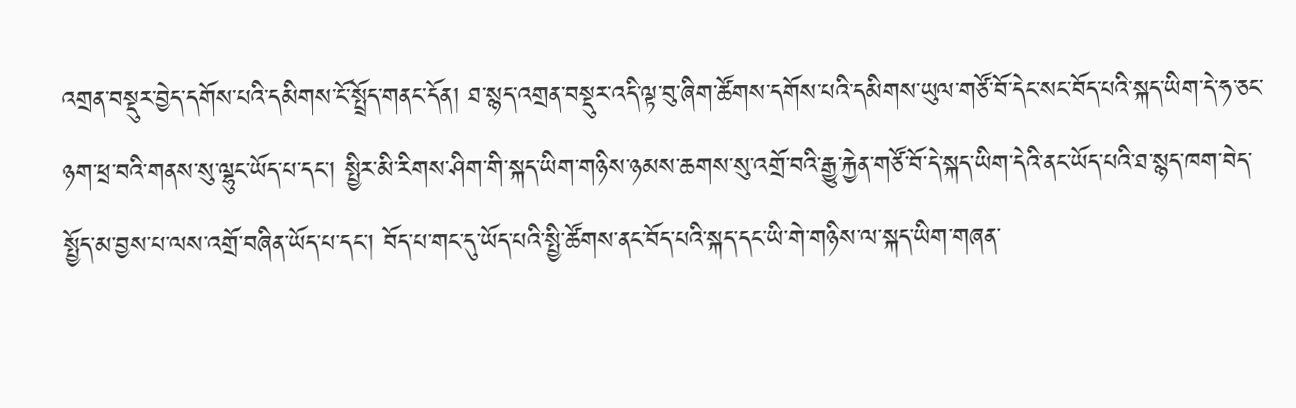འགྲན་བསྡུར་བྱེད་དགོས་པའི་དམིགས་ངོ་སྤྲོད་གནང་དོན། ཐ་སྙད་འགྲན་བསྡུར་འདི་ལྟ་བུ་ཞིག་ཚོགས་དགོས་པའི་དམིགས་ཡུལ་གཙོ་བོ་དེང་སང་བོད་པའི་སྐད་ཡིག་དེ་ཧ་ཅང་ཉག་ཕྲ་བའི་གནས་སུ་ལྷུང་ཡོད་པ་དང་། སྤྱིར་མི་རིགས་ཤིག་གི་སྐད་ཡིག་གཉིས་ཉམས་ཆགས་སུ་འགྲོ་བའི་རྒྱུ་རྐྱེན་གཙོ་བོ་དེ་སྐད་ཡིག་དེའི་ནང་ཡོད་པའི་ཐ་སྙད་ཁག་བེད་སྤྱོད་མ་བྱས་པ་ལས་འགྲོ་བཞིན་ཡོད་པ་དང་། བོད་པ་གང་དུ་ཡོད་པའི་སྤྱི་ཚོགས་ནང་བོད་པའི་སྐད་དང་ཡི་གེ་གཉིས་ལ་སྐད་ཡིག་གཞན་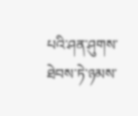པའི་ཤན་ཤུགས་ཐེབས་ཏེ་ཉམས་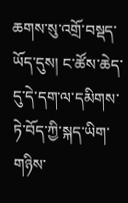ཆགས་སུ་འགྲོ་བསྡད་ཡོད་དུས། ང་ཚོས་ཆེད་དུ་དེ་དག་ལ་དམིགས་ཏེ་བོད་ཀྱི་སྐད་ཡིག་གཉིས་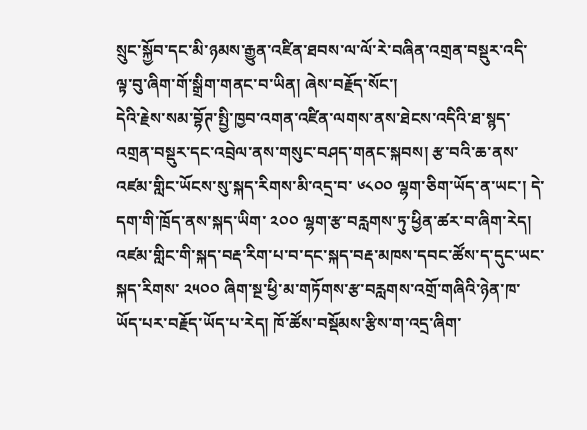སྲུང་སྐྱོབ་དང་མི་ཉམས་རྒྱུན་འཛིན་ཐབས་ལ་ལོ་རེ་བཞིན་འགྲན་བསྡུར་འདི་ལྟ་བུ་ཞིག་གོ་སྒྲིག་གནང་བ་ཡིན། ཞེས་བརྗོད་སོང་།
དེའི་རྗེས་སམ་བྷོཊ་སྤྱི་ཁྱབ་འགན་འཛིན་ལགས་ནས་ཐེངས་འདིའི་ཐ་སྙད་འགྲན་བསྡུར་དང་འབྲེལ་ནས་གསུང་བཤད་གནང་སྐབས། རྩ་བའི་ཆ་ནས་འཛམ་གླིང་ཡོངས་སུ་སྐད་རིགས་མི་འདྲ་བ་ ༦༨༠༠ ལྷག་ཅིག་ཡོད་ན་ཡང་། དེ་དག་གི་ཁྲོད་ནས་སྐད་ཡིག་ ༢༠༠ ལྷག་རྩ་བརླགས་ཏུ་ཕྱིན་ཚར་བ་ཞིག་རེད། འཛམ་གླིང་གི་སྐད་བརྡ་རིག་པ་བ་དང་སྐད་བརྡ་མཁས་དབང་ཚོས་ད་དུང་ཡང་སྐད་རིགས་ ༢༥༠༠ ཞིག་སྔ་ཕྱི་མ་གཏོགས་རྩ་བརླགས་འགྲོ་གཞིའི་ཉེན་ཁ་ཡོད་པར་བརྗོད་ཡོད་པ་རེད། ཁོ་ཚོས་བསྡོམས་རྩིས་ག་འདྲ་ཞིག་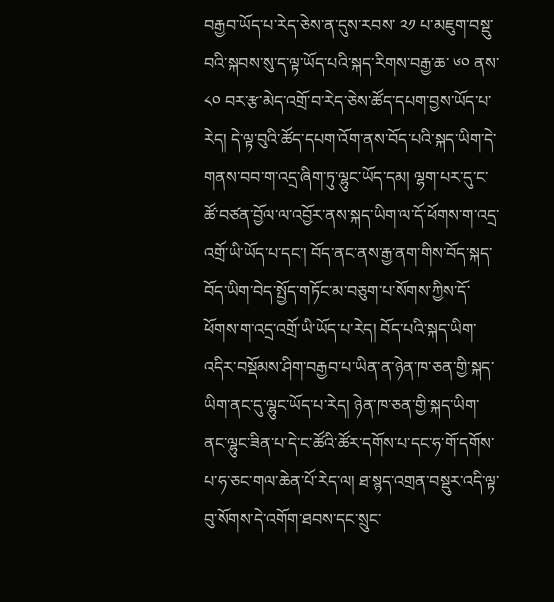བརྒྱབ་ཡོད་པ་རེད་ཅེས་ན་དུས་རབས་ ༢༡ པ་མཇུག་བསྡུ་བའི་སྐབས་སུ་ད་ལྟ་ཡོད་པའི་སྐད་རིགས་བརྒྱ་ཆ་ ༦༠ ནས་ ༨༠ བར་རྩ་མེད་འགྲོ་བ་རེད་ཅེས་ཚོད་དཔག་བྱས་ཡོད་པ་རེད། དེ་ལྟ་བུའི་ཚོད་དཔག་འོག་ནས་བོད་པའི་སྐད་ཡིག་དེ་གནས་བབ་ག་འདྲ་ཞིག་ཏུ་ལྷུང་ཡོད་དམ། ལྷག་པར་དུ་ང་ཚོ་བཙན་བྱོལ་ལ་འབྱོར་ནས་སྐད་ཡིག་ལ་དོ་ཕོགས་ག་འདྲ་འགྲོ་ཡི་ཡོད་པ་དང་། བོད་ནང་ནས་རྒྱ་ནག་གིས་བོད་སྐད་བོད་ཡིག་བེད་སྤྱོད་གཏོང་མ་བཅུག་པ་སོགས་ཀྱིས་དོ་ཕོགས་ག་འདྲ་འགྲོ་ཡི་ཡོད་པ་རེད། བོད་པའི་སྐད་ཡིག་འདིར་བསྡོམས་ཤིག་བརྒྱབ་པ་ཡིན་ན་ཉེན་ཁ་ཅན་གྱི་སྐད་ཡིག་ནང་དུ་ལྷུང་ཡོད་པ་རེད། ཉེན་ཁ་ཅན་གྱི་སྐད་ཡིག་ནང་ལྷུང་ཟིན་པ་དེ་ང་ཚོའི་ཚོར་དགོས་པ་དང་ཧ་གོ་དགོས་པ་ཧ་ཅང་གལ་ཆེན་པོ་རེད་ལ། ཐ་སྙད་འགྲན་བསྡུར་འདི་ལྟ་བུ་སོགས་དེ་འགོག་ཐབས་དང་སྲུང་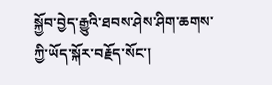སྐྱོབ་བྱེད་རྒྱུའི་ཐབས་ཤེས་ཤིག་ཆགས་ཀྱི་ཡོད་སྐོར་བརྗོད་སོང་།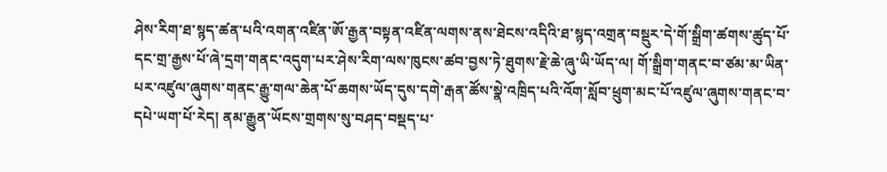ཤེས་རིག་ཐ་སྙད་ཚན་པའི་འགན་འཛིན་ཨོ་རྒྱན་བསྟན་འཛིན་ལགས་ནས་ཐེངས་འདིའི་ཐ་སྙད་འགྲན་བསྡུར་དེ་གོ་སྒྲིག་ཚགས་ཚུད་པོ་དང་གྲ་རྒྱས་པོ་ཞེ་དྲག་གནང་འདུག་པར་ཤེས་རིག་ལས་ཁུངས་ཚབ་བྱས་ཏེ་ཐུགས་རྗེ་ཆེ་ཞུ་ཡི་ཡོད་ལ། གོ་སྒྲིག་གནང་བ་ཙམ་མ་ཡིན་པར་འཛུལ་ཞུགས་གནང་རྒྱུ་གལ་ཆེན་པོ་ཆགས་ཡོད་དུས་དགེ་རྒན་ཚོས་སྣེ་འཁྲིད་པའི་འོག་སློབ་ཕྲུག་མང་པོ་འཛུལ་ཞུགས་གནང་བ་དཔེ་ཡག་པོ་རེད། ནམ་རྒྱུན་ཡོངས་གྲགས་སུ་བཤད་བསྡད་པ་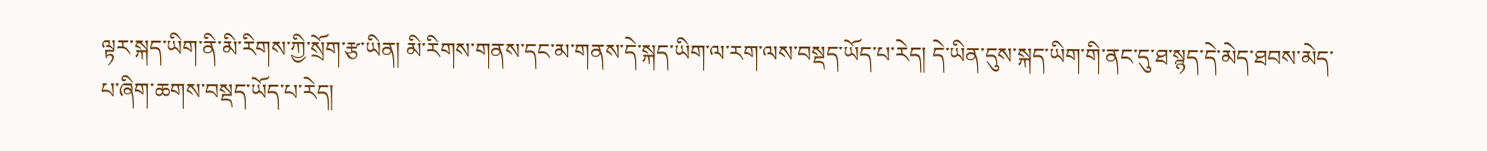ལྟར་སྐད་ཡིག་ནི་མི་རིགས་ཀྱི་སྲོག་རྩ་ཡིན། མི་རིགས་གནས་དང་མ་གནས་དེ་སྐད་ཡིག་ལ་རག་ལས་བསྡད་ཡོད་པ་རེད། དེ་ཡིན་དུས་སྐད་ཡིག་གི་ནང་དུ་ཐ་སྙད་དེ་མེད་ཐབས་མེད་པ་ཞིག་ཆགས་བསྡད་ཡོད་པ་རེད།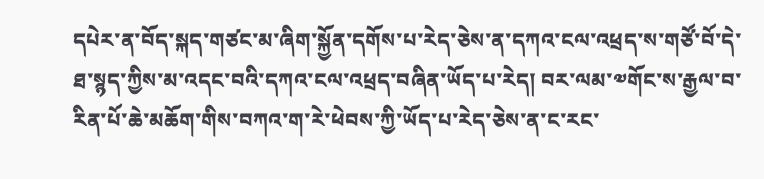དཔེར་ན་བོད་སྐད་གཙང་མ་ཞིག་སྐྱོན་དགོས་པ་རེད་ཅེས་ན་དཀའ་ངལ་འཕྲད་ས་གཙོ་བོ་དེ་ཐ་སྙད་ཀྱིས་མ་འདང་བའི་དཀའ་ངལ་འཕྲད་བཞིན་ཡོད་པ་རེད། བར་ལམ་༧གོང་ས་རྒྱལ་བ་རིན་པོ་ཆེ་མཆོག་གིས་བཀའ་ག་རེ་ཕེབས་ཀྱི་ཡོད་པ་རེད་ཅེས་ན་ང་རང་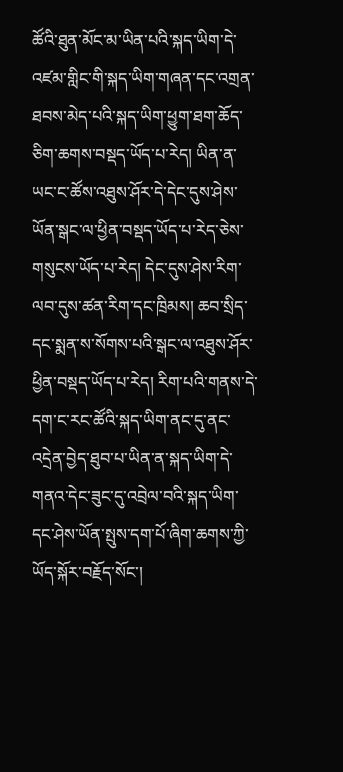ཚོའི་ཐུན་མོང་མ་ཡིན་པའི་སྐད་ཡིག་དེ་འཛམ་གླིང་གི་སྐད་ཡིག་གཞན་དང་འགྲན་ཐབས་མེད་པའི་སྐད་ཡིག་ཕྱུག་ཐག་ཆོད་ཅིག་ཆགས་བསྡད་ཡོད་པ་རེད། ཡིན་ན་ཡང་ང་ཚོས་འཐུས་ཤོར་དེ་དེང་དུས་ཤེས་ཡོན་སྒང་ལ་ཕྱིན་བསྡད་ཡོད་པ་རེད་ཅེས་གསུངས་ཡོད་པ་རེད། དེང་དུས་ཤེས་རིག་ལབ་དུས་ཚན་རིག་དང་ཁྲིམས། ཆབ་སྲིད་དང་སྨན་ས་སོགས་པའི་སྒང་ལ་འཐུས་ཤོར་ཕྱིན་བསྡད་ཡོད་པ་རེད། རིག་པའི་གནས་དེ་དག་ང་རང་ཚོའི་སྐད་ཡིག་ནང་དུ་ནང་འདྲེན་བྱེད་ཐུབ་པ་ཡིན་ན་སྐད་ཡིག་དེ་གནའ་དེང་ཟུང་དུ་འབྲེལ་བའི་སྐད་ཡིག་དང་ཤེས་ཡོན་སྤུས་དག་པོ་ཞིག་ཆགས་ཀྱི་ཡོད་སྐོར་བརྗོད་སོང་།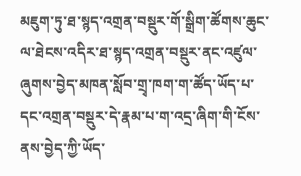མཇུག་ཏུ་ཐ་སྙད་འགྲན་བསྡུར་གོ་སྒྲིག་ཚོགས་ཆུང་ལ་ཐེངས་འདིར་ཐ་སྙད་འགྲན་བསྡུར་ནང་འཛུལ་ཞུགས་བྱེད་མཁན་སློབ་གྲྭ་ཁག་ག་ཚོད་ཡོད་པ་དང་འགྲན་བསྡུར་དེ་རྣམ་པ་ག་འདྲ་ཞིག་གི་ངོས་ནས་བྱེད་ཀྱི་ཡོད་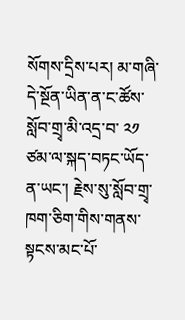སོགས་དྲིས་པར། མ་གཞི་དེ་སྔོན་ཡིན་ན་ང་ཚོས་སློབ་གྲྭ་མི་འདྲ་བ་ ༢༡ ཙམ་ལ་སྐད་བཏང་ཡོད་ན་ཡང་། རྗེས་སུ་སློབ་གྲྭ་ཁག་ཅིག་གིས་གནས་སྟངས་མང་པོ་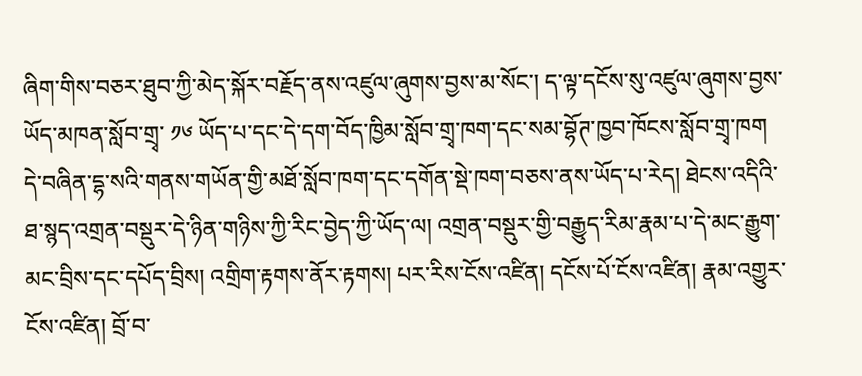ཞིག་གིས་བཅར་ཐུབ་ཀྱི་མེད་སྐོར་བརྗོད་ནས་འཛུལ་ཞུགས་བྱས་མ་སོང་། ད་ལྟ་དངོས་སུ་འཛུལ་ཞུགས་བྱས་ཡོད་མཁན་སློབ་གྲྭ་ ༡༦ ཡོད་པ་དང་དེ་དག་བོད་ཁྱིམ་སློབ་གྲྭ་ཁག་དང་སམ་བྷོཊ་ཁྱབ་ཁོངས་སློབ་གྲྭ་ཁག དེ་བཞིན་དྷ་སའི་གནས་གཡོན་གྱི་མཐོ་སློབ་ཁག་དང་དགོན་སྡེ་ཁག་བཅས་ནས་ཡོད་པ་རེད། ཐེངས་འདིའི་ཐ་སྙད་འགྲན་བསྡུར་དེ་ཉིན་གཉིས་ཀྱི་རིང་བྱེད་ཀྱི་ཡོད་ལ། འགྲན་བསྡུར་གྱི་བརྒྱུད་རིམ་རྣམ་པ་དེ་མང་རྒྱུག་མང་བྲིས་དང་དཔོད་བྲིས། འགྲིག་རྟགས་ནོར་རྟགས། པར་རིས་ངོས་འཛིན། དངོས་པོ་ངོས་འཛིན། རྣམ་འགྱུར་ངོས་འཛིན། བྲོ་བ་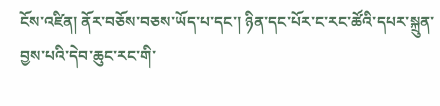ངོས་འཛིན། ནོར་བཅོས་བཅས་ཡོད་པ་དང་། ཉིན་དང་པོར་ང་རང་ཚོའི་དཔར་སྐྲུན་བྱས་པའི་དེབ་ཆུང་རང་གི་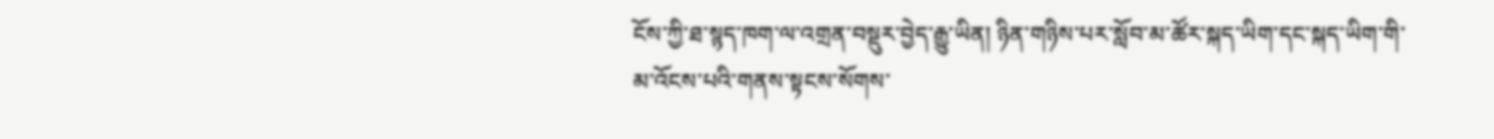ངོས་ཀྱི་ཐ་སྙད་ཁག་ལ་འགྲན་བསྡུར་བྱེད་རྒྱུ་ཡིན། ཉིན་གཉིས་པར་སློབ་མ་ཚོར་སྐད་ཡིག་དང་སྐད་ཡིག་གི་མ་འོངས་པའི་གནས་སྟངས་སོགས་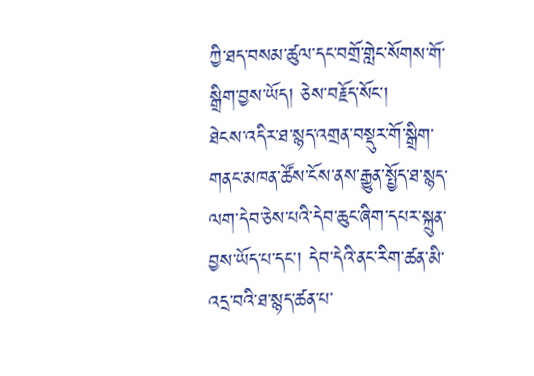ཀྱི་ཐད་བསམ་ཚུལ་དང་བགྲོ་གླེང་སོགས་གོ་སྒྲིག་བྱས་ཡོད། ཅེས་བརྗོད་སོང་།
ཐེངས་འདིར་ཐ་སྙད་འགྲན་བསྡུར་གོ་སྒྲིག་གནང་མཁན་ཚོས་ངོས་ནས་རྒྱུན་སྤྱོད་ཐ་སྙད་ལག་དེབ་ཅེས་པའི་དེབ་ཆུང་ཞིག་དཔར་སྐྲུན་བྱས་ཡོད་པ་དང་། དེབ་དེའི་ནང་རིག་ཚན་མི་འདྲ་བའི་ཐ་སྙད་ཚན་པ་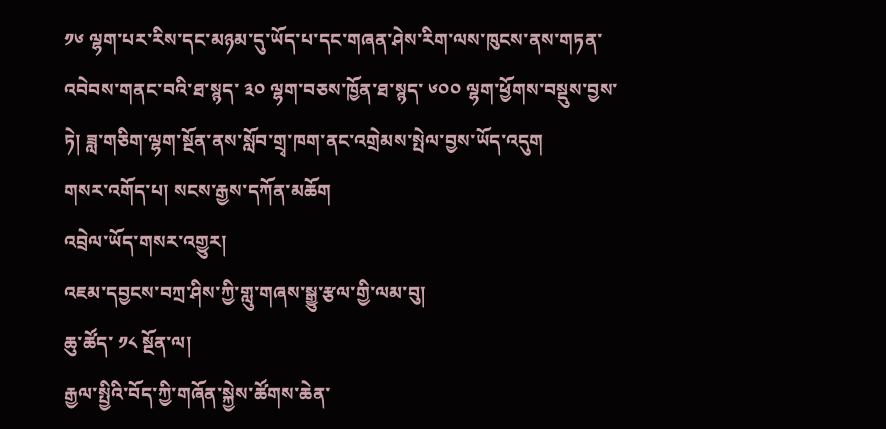༡༦ ལྷག་པར་རིས་དང་མཉམ་དུ་ཡོད་པ་དང་གཞན་ཤེས་རིག་ལས་ཁུངས་ནས་གཏན་འབེབས་གནང་བའི་ཐ་སྙད་ ༣༠ ལྷག་བཅས་ཁྱོན་ཐ་སྙད་ ༦༠༠ ལྷག་ཕྱོགས་བསྡུས་བྱས་ཏེ། ཟླ་གཅིག་ལྷག་སྔོན་ནས་སློབ་གྲྭ་ཁག་ནང་འགྲེམས་སྤེལ་བྱས་ཡོད་འདུག
གསར་འགོད་པ། སངས་རྒྱས་དཀོན་མཆོག
འབྲེལ་ཡོད་གསར་འགྱུར།
འཇམ་དབྱངས་བཀྲ་ཤིས་ཀྱི་གླུ་གཞས་སྒྱུ་རྩལ་གྱི་ལམ་བུ།
ཆུ་ཚོད་ ༡༨ སྔོན་ལ།
རྒྱལ་སྤྱིའི་བོད་ཀྱི་གཞོན་སྐྱེས་ཚོགས་ཆེན་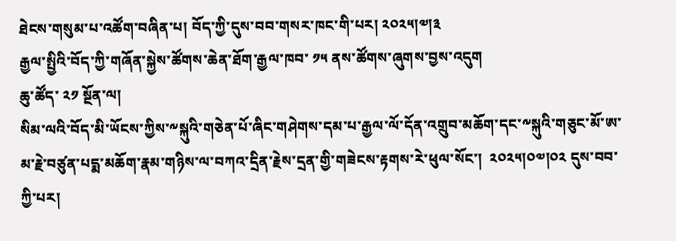ཐེངས་གསུམ་པ་འཚོག་བཞིན་པ། བོད་ཀྱི་དུས་བབ་གསར་ཁང་གི་པར། ༢༠༢༥།༧།༣
རྒྱལ་སྤྱིའི་བོད་ཀྱི་གཞོན་སྐྱེས་ཚོགས་ཆེན་ཐོག་རྒྱལ་ཁབ་ ༡༥ ནས་ཚོགས་ཞུགས་བྱས་འདུག
ཆུ་ཚོད་ ༢༡ སྔོན་ལ།
སིམ་ལའི་བོད་མི་ཡོངས་ཀྱིས་༸སྐུའི་གཅེན་པོ་ཞིང་གཤེགས་དམ་པ་རྒྱལ་ལོ་དོན་འགྲུབ་མཆོག་དང་༸སྐུའི་གཅུང་མོ་ཨ་མ་རྗེ་བཙུན་པདྨ་མཆོག་རྣམ་གཉིས་ལ་བཀའ་དྲིན་རྗེས་དྲན་གྱི་གཟེངས་རྟགས་རེ་ཕུལ་སོང་།  ༢༠༢༥།༠༧།༠༢ དུས་བབ་ཀྱི་པར།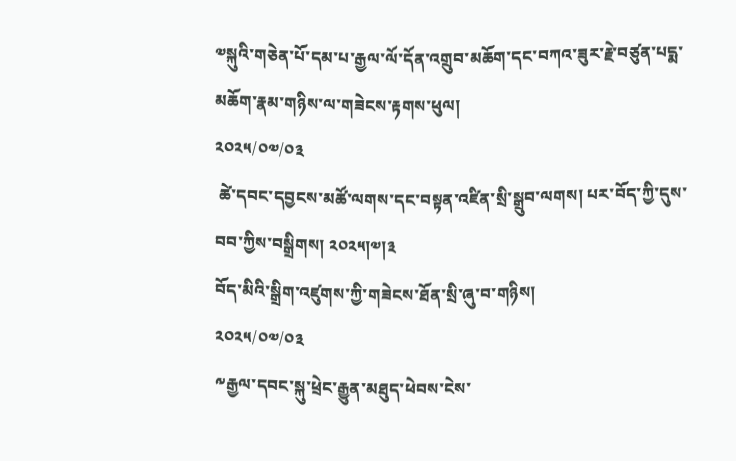༧སྐུའི་གཅེན་པོ་དམ་པ་རྒྱལ་ལོ་དོན་འགྲུབ་མཆོག་དང་བཀའ་ཟུར་རྗེ་བཙུན་པདྨ་མཆོག་རྣམ་གཉིས་ལ་གཟེངས་རྟགས་ཕུལ།
༢༠༢༥/༠༧/༠༣
 ཚེ་དབང་དབྱངས་མཚོ་ལགས་དང་བསྟན་འཛིན་སྲི་སྒྲུབ་ལགས། པར་བོད་ཀྱི་དུས་བབ་ཀྱིས་བསྒྲིགས། ༢༠༢༥།༧།༣
བོད་མིའི་སྒྲིག་འཛུགས་ཀྱི་གཟེངས་ཐོན་སྲི་ཞུ་བ་གཉིས།
༢༠༢༥/༠༧/༠༣
༸རྒྱལ་དབང་སྐུ་ཕྲེང་རྒྱུན་མཐུད་ཕེབས་ངེས་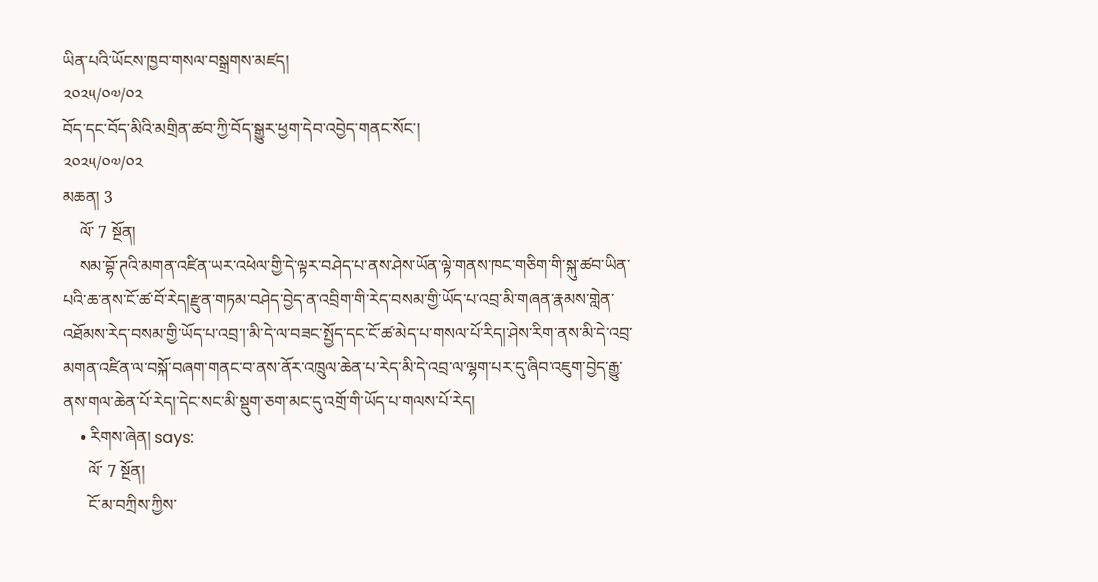ཡིན་པའི་ཡོངས་ཁྱབ་གསལ་བསྒྲགས་མཛད།
༢༠༢༥/༠༧/༠༢
བོད་དང་བོད་མིའི་མགྲིན་ཚབ་ཀྱི་བོད་སྒྱུར་ཕྱག་དེབ་འབྱེད་གནང་སོང་།
༢༠༢༥/༠༧/༠༢
མཆན། 3
    ལོ་ 7 སྔོན།
    སམ་བྷོ་ཊའི་མགན་འཛིན་ཡར་འཕེལ་གྱི་དེ་ལྟར་བཤེད་པ་ནས་ཤེས་ཡོན་ལྟེ་གནས་ཁང་གཅིག་གི་སྐུ་ཚབ་ཡིན་པའི་ཆ་ནས་ངོ་ཚ་བོ་རེད།རྫུན་གཏམ་བཤེད་བྱེད་ན་འབྲིག་གི་རེད་བསམ་གྱི་ཡོད་པ་འབྲ་མི་གཞན་རྣམས་གླེན་འཐོམས་རེད་བསམ་གྱི་ཡོད་པ་འབྲ་།་མི་དེ་ལ་བཟང་སྤྱོད་དང་ངོ་ཚ་མེད་པ་གསལ་པོ་རིད།་ཤེས་རིག་ནས་མི་དེ་འབྲ་མགན་འཛིན་ལ་བསྐོ་བཞག་གནང་བ་ནས་ནོར་འཁྲུལ་ཆེན་པ་རེད་མི་དེ་འབྲ་ལ་ལྷག་པར་དུ་ཞིབ་འཇུག་བྱེད་རྒྱུ་ནས་གལ་ཆེན་པོ་རེད།་དེང་སང་མི་སྡུག་ཅག་མང་དུ་འགྲོ་གི་ཡོད་པ་གལས་པོ་རེད།
    • རིགས་ཞེན། says:
      ལོ་ 7 སྔོན།
      ངོ་མ་བཀྲིས་ཀྱིས་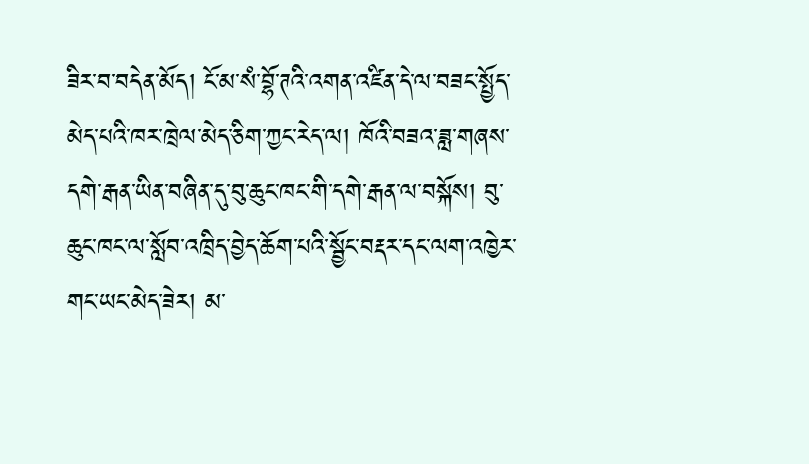ཟིར་བ་བདེན་མོད། ངོ་མ་སཾ་བྷོ་ཊའི་འགན་འཛིན་དེ་ལ་བཟང་སྤྱོད་མེད་པའི་ཁར་ཁྲེལ་མེད་ཅིག་ཀྱང་རེད་ལ། ཁོའི་བཟའ་ཟླ་གཞས་དགེ་རྒན་ཡིན་བཞིན་དུ་བུ་ཆུང་ཁང་གི་དགེ་རྒན་ལ་བསྐོས། བུ་ཆུང་ཁང་ལ་སློབ་འཁྲིད་བྱེད་ཆོག་པའི་སྦྱོང་བརྡར་དང་ལག་འཁྱེར་གང་ཡང་མེད་ཟེར། མ་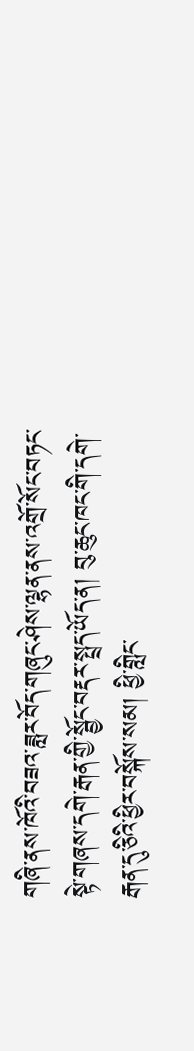གཞི་ནས་ཁོའི་བཟའ་ཟླར་བོད་གཞུང་ཤེས་ལྷན་ནས་འགྲོ་སོང་བཏང་སྟེ་གཞས་དགེ་རྒན་གྱི་སྦྱོང་བརྡར་སྤྲད་ཡོད་ན། བུ་ཆུང་ཁང་གི་དགེ་རྒན་དུ་ཅིའི་ཕྱིར་བསྐོས་སམ། ཕྱི་གླིང་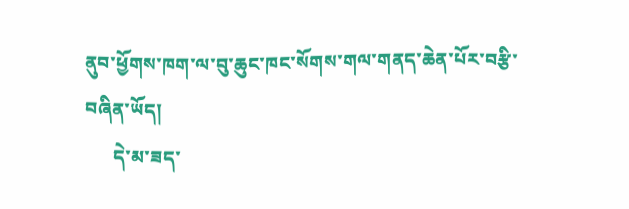ནུབ་ཕྱོགས་ཁག་ལ་བུ་ཆུང་ཁང་སོགས་གལ་གནད་ཆེན་པོར་བརྩི་བཞིན་ཡོད།
      དེ་མ་ཟད་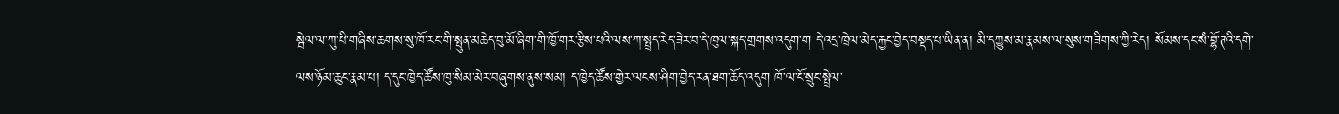སྦེལ་ལ་ཀུ་པི་གཞིས་ཆགས་སུ་ཁོ་རང་གི་སྤུན་མཆེད་བུ་མོ་ཞིག་གི་ཁྱོ་གར་རྩིས་པའི་ལས་ཀ་སྤྲད་རེད་ཟེར་བ་དེ་ཁུལ་སྐད་གྲགས་འདུག་ག དེ་འདྲ་ཁྲེལ་མེད་རྐྱང་བྱེད་བསྡད་པ་ཡིན་ན། མི་དཀྱུས་མ་རྣམས་ལ་སུས་གཟིགས་ཀྱི་རེད། སོམས་དང་སཾ་བྷོ་ཊའི་དགེ་ལས་ཉོམ་ཆུང་རྣམ་པ། ད་དུང་ཁྱེད་ཚོས་ཁུ་སིམ་མེར་བཞུགས་ནུས་སམ། ད་ཁྱེད་ཚོས་གྱེར་ལངས་ཤིག་བྱེད་རན་ཐག་ཆོད་འདུག ཁོ་ལ་ངོ་སྲུང་སྤྲེལ་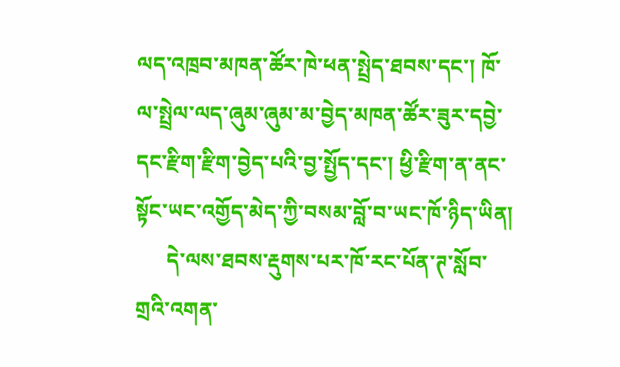ལད་འཁྲབ་མཁན་ཚོར་ཁེ་ཕན་སྤྲེད་ཐབས་དང་། ཁོ་ལ་སྤྲེལ་ལད་ཞུམ་ཞུམ་མ་བྱེད་མཁན་ཚོར་ཟུར་དབྱེ་དང་རྫིག་རྫིག་བྱེད་པའི་བྱ་སྤྱོད་དང་། ཕྱི་རྫིག་ན་ནང་སྟོང་ཡང་འགྱོད་མེད་ཀྱི་བསམ་བློ་བ་ཡང་ཁོ་ཉིད་ཡིན།
      དེ་ལས་ཐབས་རྡུགས་པར་ཁོ་རང་པོན་ཊ་སློབ་གྲའི་འགན་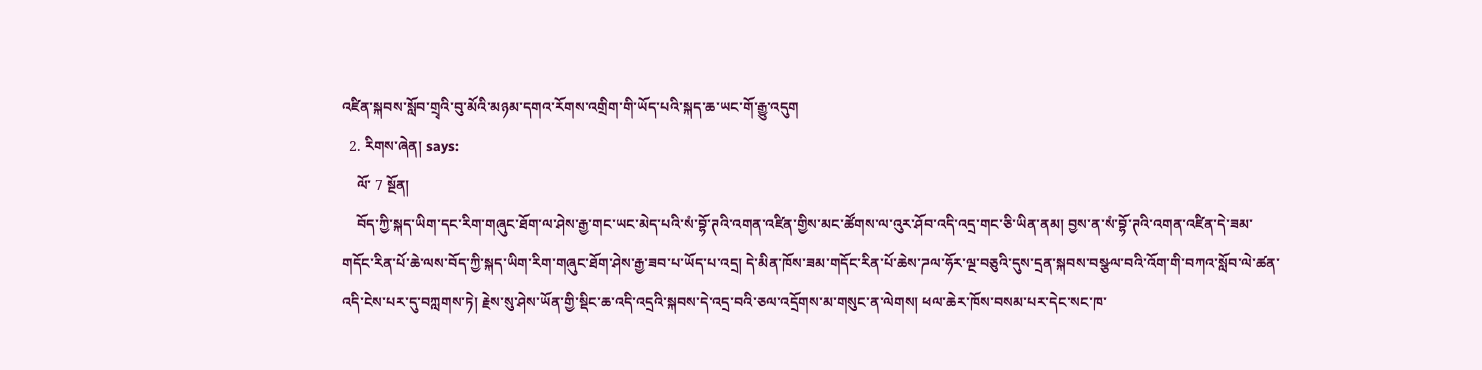འཛིན་སྐབས་སློབ་གྲྭའི་བུ་མོའི་མཉམ་དགའ་རོགས་འགྲིག་གི་ཡོད་པའི་སྐད་ཆ་ཡང་གོ་རྒྱུ་འདུག
  2. རིགས་ཞེན། says:
    ལོ་ 7 སྔོན།
    བོད་ཀྱི་སྐད་ཡིག་དང་རིག་གཞུང་ཐོག་ལ་ཤེས་རྒྱ་གང་ཡང་མེད་པའི་སཾ་བྷོ་ཊའི་འགན་འཛིན་གྱིས་མང་ཚོགས་ལ་འུར་ཤོབ་འདི་འདྲ་གང་ཅི་ཡིན་ནམ། བྱས་ན་སཾ་བྷོ་ཊའི་འགན་འཛིན་དེ་ཟམ་གདོང་རིན་པོ་ཆེ་ལས་བོད་ཀྱི་སྐད་ཡིག་རིག་གཞུང་ཐོག་ཤེས་རྒྱ་ཟབ་པ་ཡོད་པ་འདྲ། དེ་མིན་ཁོས་ཟམ་གདོང་རིན་པོ་ཆེས་ཌལ་ཧོར་ལྔ་བཅུའི་དུས་དྲན་སྐབས་བསྩལ་བའི་འོག་གི་བཀའ་སློབ་ལེ་ཚན་འདི་ངེས་པར་དུ་བཀླགས་ཏེ། རྗེས་སུ་ཤེས་ཡོན་གྱི་སྡིང་ཆ་འདི་འདྲའི་སྐབས་དེ་འདྲ་བའི་ཅལ་འདྲོགས་མ་གསུང་ན་ལེགས། ཕལ་ཆེར་ཁོས་བསམ་པར་དེང་སང་ཁ་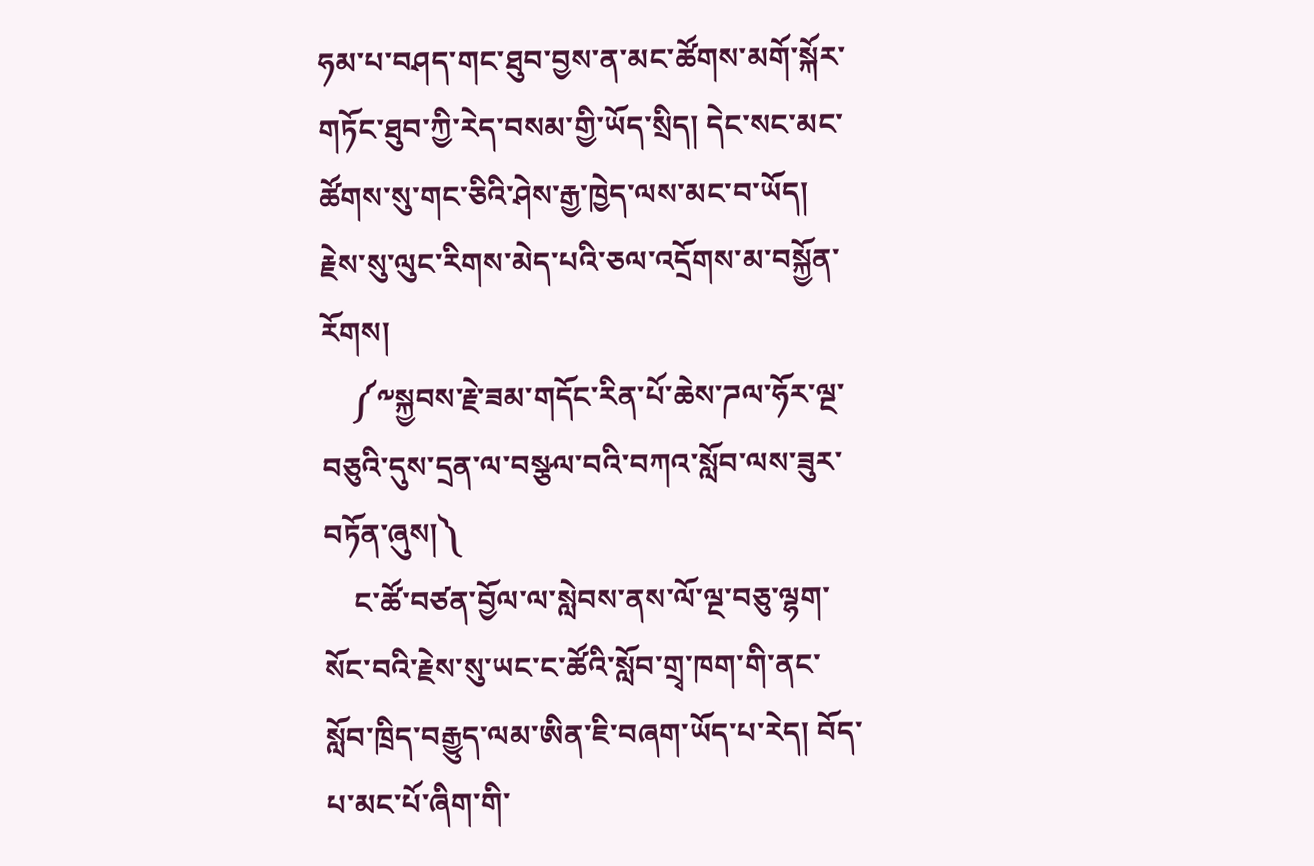ཧམ་པ་བཤད་གང་ཐུབ་བྱས་ན་མང་ཚོགས་མགོ་སྐོར་གཏོང་ཐུབ་ཀྱི་རེད་བསམ་གྱི་ཡོད་སྲིད། དེང་སང་མང་ཚོགས་སུ་གང་ཅིའི་ཤེས་རྒྱ་ཁྱེད་ལས་མང་བ་ཡོད། རྗེས་སུ་ལུང་རིགས་མེད་པའི་ཅལ་འདྲོགས་མ་བསྐྱོན་རོགས།
    ༼༸སྐྱབས་རྗེ་ཟམ་གདོང་རིན་པོ་ཆེས་ཌལ་ཧོར་ལྔ་བཅུའི་དུས་དྲན་ལ་བསྩལ་བའི་བཀའ་སློབ་ལས་ཟུར་བཏོན་ཞུས།༽
    ང་ཚོ་བཙན་བྱོལ་ལ་སླེབས་ནས་ལོ་ལྔ་བཅུ་ལྷག་སོང་བའི་རྗེས་སུ་ཡང་ང་ཚོའི་སློབ་གྲྭ་ཁག་གི་ནང་སློབ་ཁྲིད་བརྒྱུད་ལམ་ཨིན་ཇི་བཞག་ཡོད་པ་རེད། བོད་པ་མང་པོ་ཞིག་གི་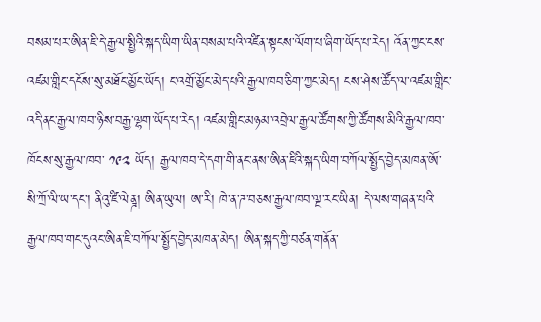བསམ་པར་ཨིན་ཇི་དེ་རྒྱལ་སྤྱིའི་སྐད་ཡིག་ཡིན་བསམ་པའི་འཛིན་སྟངས་ལོག་པ་ཞིག་ཡོད་པ་རེད། འོན་ཀྱང་ངས་འཛམ་གླིང་དངོས་སུ་མཐོང་མྱོང་ཡོད། ང་འགྲོ་མྱོང་མེད་པའི་རྒྱལ་ཁབ་ཅིག་ཀྱང་མེད། ངས་ཤེས་ཚོད་ལ་འཛམ་གླིང་འདི་ནང་རྒྱལ་ཁབ་ཉིས་བརྒྱ་ལྷག་ཡོད་པ་རེད། འཛམ་གླིང་མཉམ་འབྲེལ་རྒྱལ་ཚོགས་ཀྱི་ཚོགས་མིའི་རྒྱལ་ཁབ་ཁོངས་སུ་རྒྱལ་ཁབ་ ༡༩༢ ཡོད། རྒྱལ་ཁབ་དེ་དག་གི་ནང་ནས་ཨིན་ཇིའི་སྐད་ཡིག་བཀོལ་སྤྱོད་བྱེད་མཁན་ཨོ་སི་ཀྲོ་ལི་ཡ་དང་། ནིའུ་ཛི་ལེནྜ། ཨིན་ཡུལ། ཨ་རི། ཁེ་ན་ཌ་བཅས་རྒྱལ་ཁབ་ལྔ་རང་ཡིན། དེ་ལས་གཞན་པའི་རྒྱལ་ཁབ་གང་དུའང་ཨིན་ཇི་བཀོལ་སྤྱོད་བྱེད་མཁན་མེད། ཨིན་སྐད་ཀྱི་བཙན་གནོན་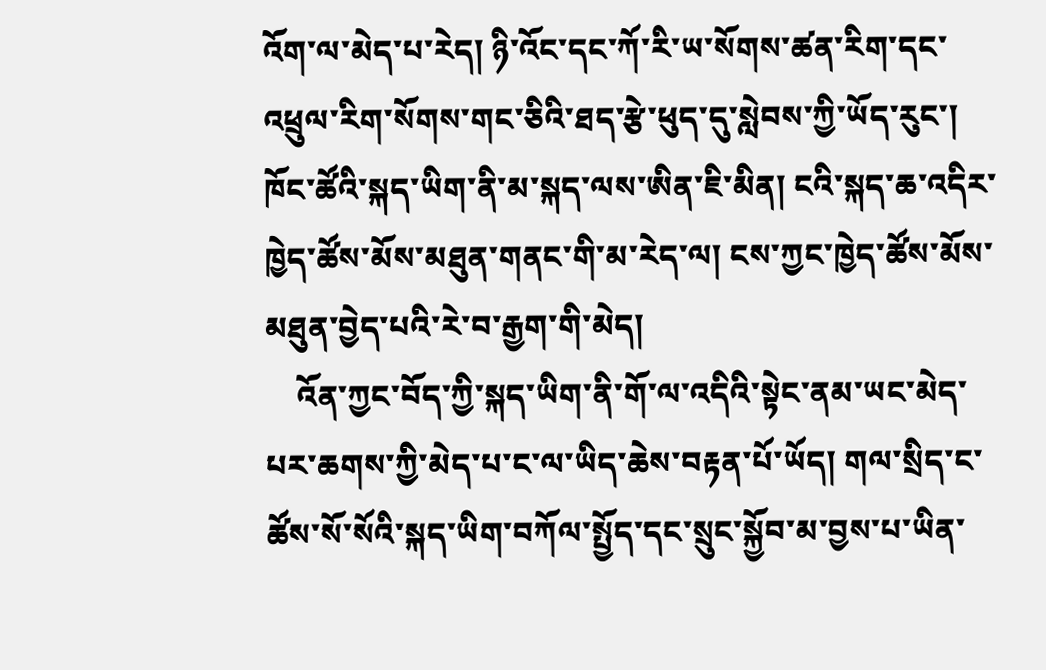འོག་ལ་མེད་པ་རེད། ཉི་འོང་དང་ཀོ་རི་ཡ་སོགས་ཚན་རིག་དང་འཕྲུལ་རིག་སོགས་གང་ཅིའི་ཐད་རྩེ་ཕུད་དུ་སླེབས་ཀྱི་ཡོད་རུང་། ཁོང་ཚོའི་སྐད་ཡིག་ནི་མ་སྐད་ལས་ཨིན་ཇི་མིན། ངའི་སྐད་ཆ་འདིར་ཁྱེད་ཚོས་མོས་མཐུན་གནང་གི་མ་རེད་ལ། ངས་ཀྱང་ཁྱེད་ཚོས་མོས་མཐུན་བྱེད་པའི་རེ་བ་རྒྱག་གི་མེད།
    འོན་ཀྱང་བོད་ཀྱི་སྐད་ཡིག་ནི་གོ་ལ་འདིའི་སྟེང་ནམ་ཡང་མེད་པར་ཆགས་ཀྱི་མེད་པ་ང་ལ་ཡིད་ཆེས་བརྟན་པོ་ཡོད། གལ་སྲིད་ང་ཚོས་སོ་སོའི་སྐད་ཡིག་བཀོལ་སྤྱོད་དང་སྲུང་སྐྱོབ་མ་བྱས་པ་ཡིན་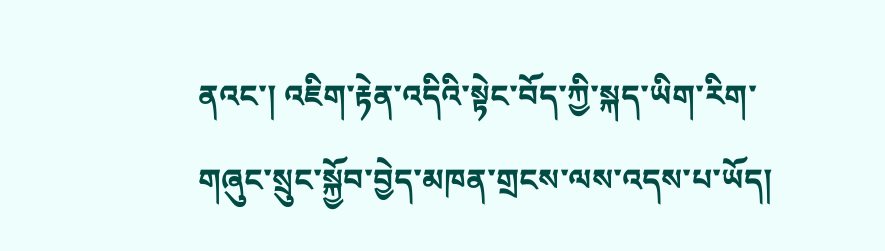ནའང་། འཇིག་རྟེན་འདིའི་སྟེང་བོད་ཀྱི་སྐད་ཡིག་རིག་གཞུང་སྲུང་སྐྱོབ་བྱེད་མཁན་གྲངས་ལས་འདས་པ་ཡོད།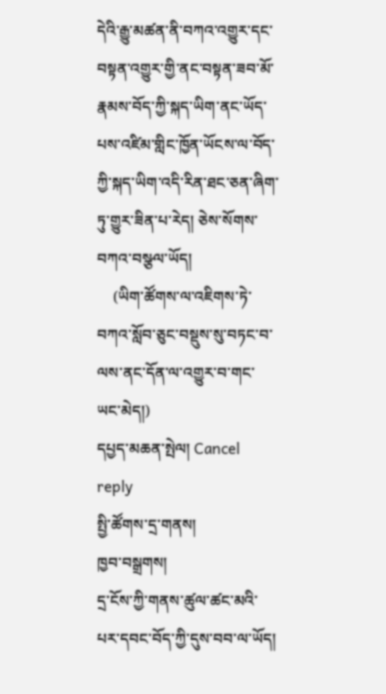དེའི་རྒྱུ་མཚན་ནི་བཀའ་འགྱུར་དང་བསྟན་འགྱུར་གྱི་ནང་བསྟན་ཟབ་མོ་རྣམས་བོད་ཀྱི་སྐད་ཡིག་ནང་ཡོད་པས་འཛིམ་གླིང་ཁྱོན་ཡོངས་ལ་བོད་ཀྱི་སྐད་ཡིག་འདི་རིན་ཐང་ཅན་ཞིག་ཏུ་གྱུར་ཟིན་པ་རེད། ཅེས་སོགས་བཀའ་བསྩལ་ཡོད།
    (ཡིག་ཚོགས་ལ་འཇིགས་ཏེ་བཀའ་སློབ་ཅུང་བསྡུས་སུ་བཏང་བ་ལས་ནང་དོན་ལ་འགྱུར་བ་གང་ཡང་མེད།)
དཔྱད་མཆན་སྤེལ། Cancel reply
སྤྱི་ཚོགས་དྲ་གནས།
ཁྱབ་བསྒྲགས།
དྲ་ངོས་ཀྱི་གནས་ཚུལ་ཚང་མའི་པར་དབང་བོད་ཀྱི་དུས་བབ་ལ་ཡོད།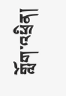གློག་འཕྲིན།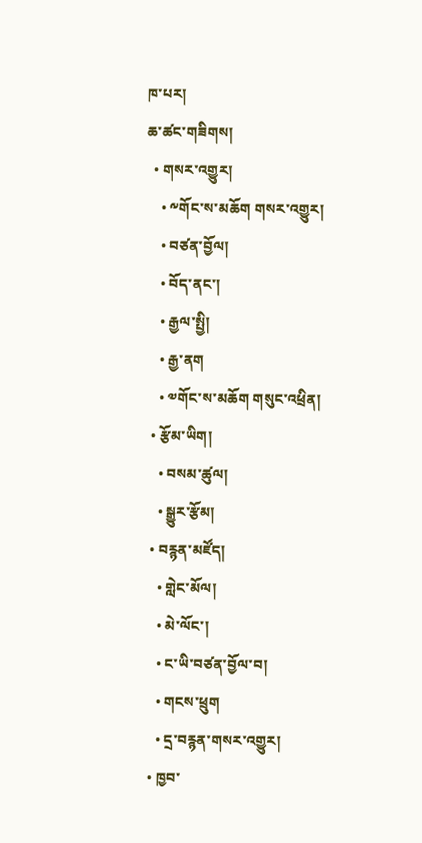ཁ་པར།
ཆ་ཚང་གཟིགས།
  • གསར་འགྱུར།
    • ༸གོང་ས་མཆོག གསར་འགྱུར།
    • བཙན་བྱོལ།
    • བོད་ནང་།
    • རྒྱལ་སྤྱི།
    • རྒྱ་ནག
    • ༧གོང་ས་མཆོག གསུང་འཕྲིན།
  • རྩོམ་ཡིག།
    • བསམ་ཚུལ།
    • སྒྱུར་རྩོམ།
  • བརྙན་མཛོད།
    • གླེང་མོལ།
    • མེ་ལོང་།
    • ང་ཡི་བཙན་བྱོལ་བ།
    • གངས་ཕྲུག
    • དྲ་བརྙན་གསར་འགྱུར།
  • ཁྱབ་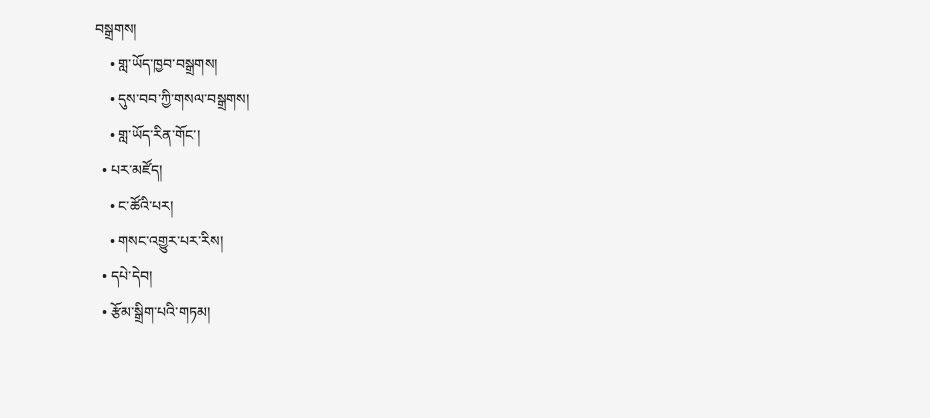བསྒྲགས།
    • གླ་ཡོད་ཁྱབ་བསྒྲགས།
    • དུས་བབ་ཀྱི་གསལ་བསྒྲགས།
    • གླ་ཡོད་རིན་གོང་།
  • པར་མཛོད།
    • ང་ཚོའི་པར།
    • གསང་འགྱུར་པར་རིས།
  • དཔེ་དེབ།
  • རྩོམ་སྒྲིག་པའི་གཏམ།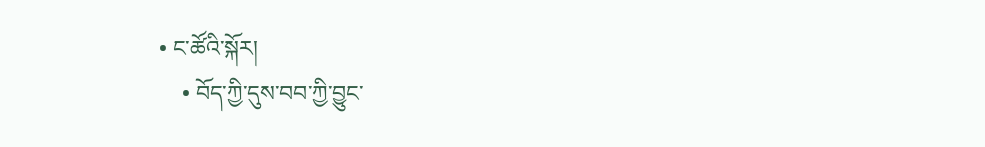• ང་ཚོའི་སྐོར།
    • བོད་ཀྱི་དུས་བབ་ཀྱི་བྱུང་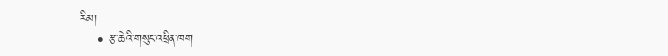རིམ།
    • རྩ་ཆེའི་གསུང་འཕྲིན་ཁག